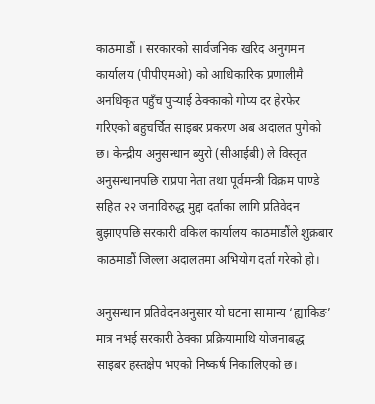काठमाडौं । सरकारको सार्वजनिक खरिद अनुगमन कार्यालय (पीपीएमओ) को आधिकारिक प्रणालीमै अनधिकृत पहुँच पुर्‍याई ठेक्काको गोप्य दर हेरफेर गरिएको बहुचर्चित साइबर प्रकरण अब अदालत पुगेको छ। केन्द्रीय अनुसन्धान ब्युरो (सीआईबी) ले विस्तृत अनुसन्धानपछि राप्रपा नेता तथा पूर्वमन्त्री विक्रम पाण्डे सहित २२ जनाविरुद्ध मुद्दा दर्ताका लागि प्रतिवेदन बुझाएपछि सरकारी वकिल कार्यालय काठमाडौंले शुक्रबार काठमाडौं जिल्ला अदालतमा अभियोग दर्ता गरेको हो।

अनुसन्धान प्रतिवेदनअनुसार यो घटना सामान्य ‘ह्याकिङ’ मात्र नभई सरकारी ठेक्का प्रक्रियामाथि योजनाबद्ध साइबर हस्तक्षेप भएको निष्कर्ष निकालिएको छ।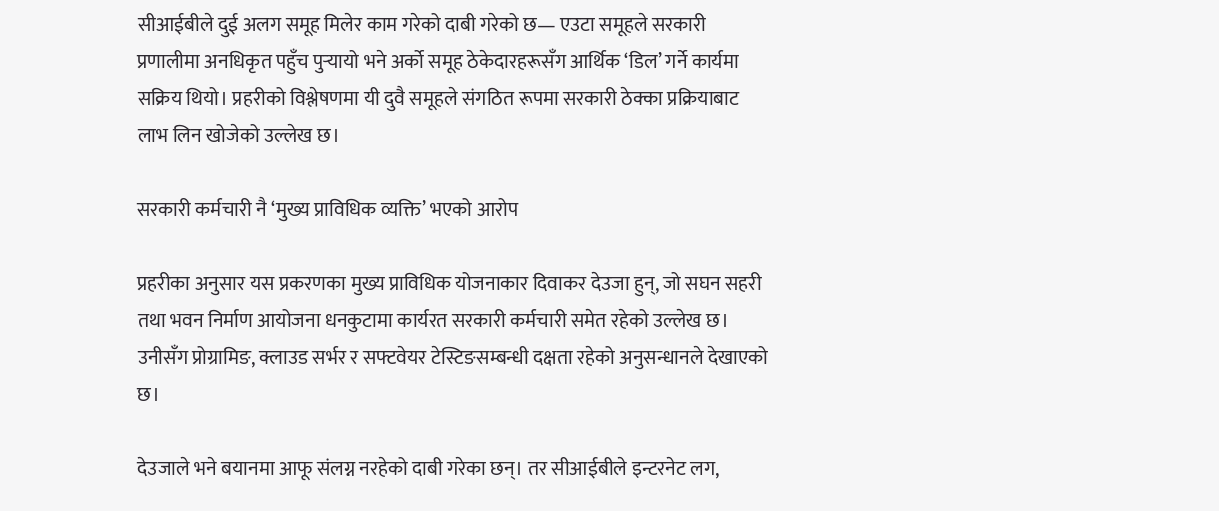सीआईबीले दुई अलग समूह मिलेर काम गरेको दाबी गरेको छ— एउटा समूहले सरकारी प्रणालीमा अनधिकृत पहुँच पुर्‍यायो भने अर्को समूह ठेकेदारहरूसँग आर्थिक ‘डिल’ गर्ने कार्यमा सक्रिय थियो। प्रहरीको विश्लेषणमा यी दुवै समूहले संगठित रूपमा सरकारी ठेक्का प्रक्रियाबाट लाभ लिन खोजेको उल्लेख छ।

सरकारी कर्मचारी नै ‘मुख्य प्राविधिक व्यक्ति’ भएको आरोप

प्रहरीका अनुसार यस प्रकरणका मुख्य प्राविधिक योजनाकार दिवाकर देउजा हुन्, जो सघन सहरी तथा भवन निर्माण आयोजना धनकुटामा कार्यरत सरकारी कर्मचारी समेत रहेको उल्लेख छ। उनीसँग प्रोग्रामिङ, क्लाउड सर्भर र सफ्टवेयर टेस्टिङसम्बन्धी दक्षता रहेको अनुसन्धानले देखाएको छ।

देउजाले भने बयानमा आफू संलग्न नरहेको दाबी गरेका छन्। तर सीआईबीले इन्टरनेट लग,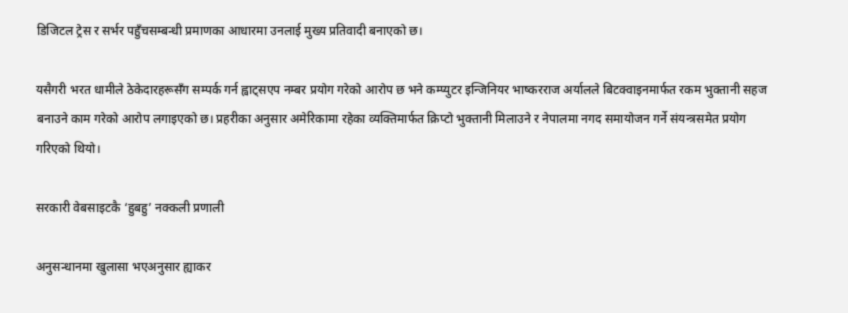डिजिटल ट्रेस र सर्भर पहुँचसम्बन्धी प्रमाणका आधारमा उनलाई मुख्य प्रतिवादी बनाएको छ।

यसैगरी भरत धामीले ठेकेदारहरूसँग सम्पर्क गर्न ह्वाट्सएप नम्बर प्रयोग गरेको आरोप छ भने कम्प्युटर इन्जिनियर भाष्करराज अर्यालले बिटक्वाइनमार्फत रकम भुक्तानी सहज बनाउने काम गरेको आरोप लगाइएको छ। प्रहरीका अनुसार अमेरिकामा रहेका व्यक्तिमार्फत क्रिप्टो भुक्तानी मिलाउने र नेपालमा नगद समायोजन गर्ने संयन्त्रसमेत प्रयोग गरिएको थियो।

सरकारी वेबसाइटकै ‘हुबहु’ नक्कली प्रणाली

अनुसन्धानमा खुलासा भएअनुसार ह्याकर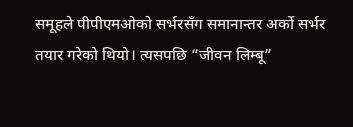समूहले पीपीएमओको सर्भरसँग समानान्तर अर्को सर्भर तयार गरेको थियो। त्यसपछि “जीवन लिम्बू”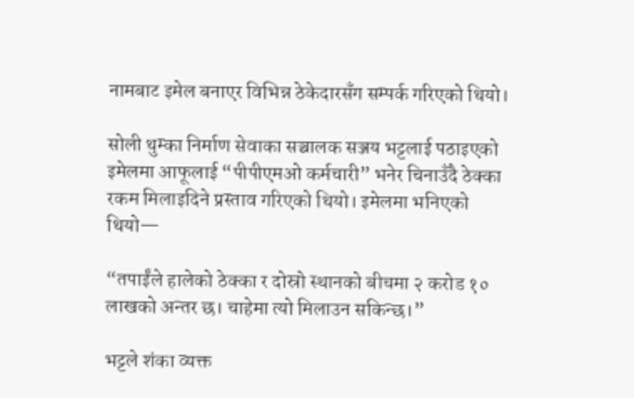नामबाट इमेल बनाएर विभिन्न ठेकेदारसँग सम्पर्क गरिएको थियो।

सोली थुम्का निर्माण सेवाका सञ्चालक सञ्जय भट्टलाई पठाइएको इमेलमा आफूलाई “पीपीएमओ कर्मचारी” भनेर चिनाउँदै ठेक्का रकम मिलाइदिने प्रस्ताव गरिएको थियो। इमेलमा भनिएको थियो—

“तपाईंले हालेको ठेक्का र दोस्रो स्थानको बीचमा २ करोड १० लाखको अन्तर छ। चाहेमा त्यो मिलाउन सकिन्छ।”

भट्टले शंका व्यक्त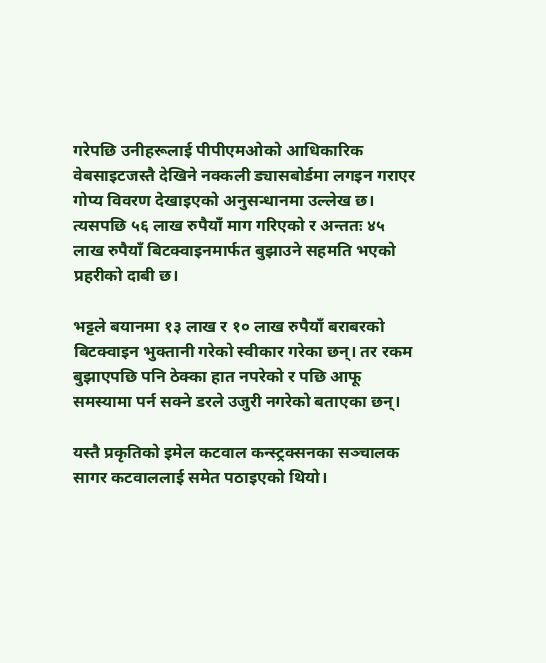गरेपछि उनीहरूलाई पीपीएमओको आधिकारिक वेबसाइटजस्तै देखिने नक्कली ड्यासबोर्डमा लगइन गराएर गोप्य विवरण देखाइएको अनुसन्धानमा उल्लेख छ। त्यसपछि ५६ लाख रुपैयाँ माग गरिएको र अन्ततः ४५ लाख रुपैयाँ बिटक्वाइनमार्फत बुझाउने सहमति भएको प्रहरीको दाबी छ।

भट्टले बयानमा १३ लाख र १० लाख रुपैयाँ बराबरको बिटक्वाइन भुक्तानी गरेको स्वीकार गरेका छन्। तर रकम बुझाएपछि पनि ठेक्का हात नपरेको र पछि आफू समस्यामा पर्न सक्ने डरले उजुरी नगरेको बताएका छन्।

यस्तै प्रकृतिको इमेल कटवाल कन्स्ट्रक्सनका सञ्चालक सागर कटवाललाई समेत पठाइएको थियो।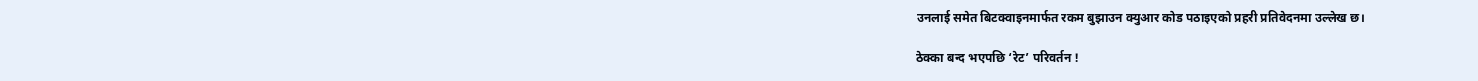उनलाई समेत बिटक्वाइनमार्फत रकम बुझाउन क्युआर कोड पठाइएको प्रहरी प्रतिवेदनमा उल्लेख छ।

ठेक्का बन्द भएपछि ‘रेट’ परिवर्तन !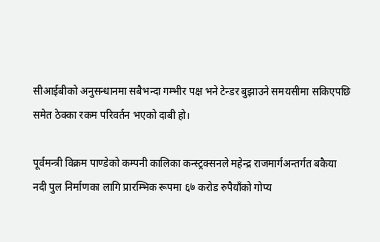सीआईबीको अनुसन्धानमा सबैभन्दा गम्भीर पक्ष भने टेन्डर बुझाउने समयसीमा सकिएपछि समेत ठेक्का रकम परिवर्तन भएको दाबी हो।

पूर्वमन्त्री विक्रम पाण्डेको कम्पनी कालिका कन्स्ट्रक्सनले महेन्द्र राजमार्गअन्तर्गत बकैया नदी पुल निर्माणका लागि प्रारम्भिक रूपमा ६७ करोड रुपैयाँको गोप्य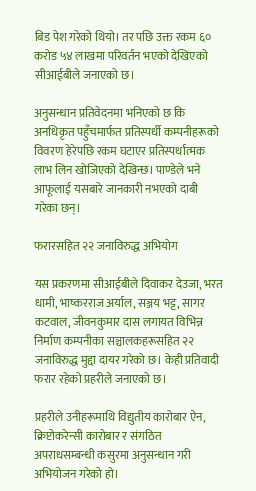बिड पेश गरेको थियो। तर पछि उक्त रकम ६० करोड ५४ लाखमा परिवर्तन भएको देखिएको सीआईबीले जनाएको छ।

अनुसन्धान प्रतिवेदनमा भनिएको छ कि अनधिकृत पहुँचमार्फत प्रतिस्पर्धी कम्पनीहरूको विवरण हेरेपछि रकम घटाएर प्रतिस्पर्धात्मक लाभ लिन खोजिएको देखिन्छ। पाण्डेले भने आफूलाई यसबारे जानकारी नभएको दाबी गरेका छन्।

फरारसहित २२ जनाविरुद्ध अभियोग

यस प्रकरणमा सीआईबीले दिवाकर देउजा, भरत धामी, भाष्करराज अर्याल, सञ्जय भट्ट, सागर कटवाल, जीवनकुमार दास लगायत विभिन्न निर्माण कम्पनीका सञ्चालकहरूसहित २२ जनाविरुद्ध मुद्दा दायर गरेको छ। केही प्रतिवादी फरार रहेको प्रहरीले जनाएको छ।

प्रहरीले उनीहरूमाथि विद्युतीय कारोबार ऐन, क्रिप्टोकरेन्सी कारोबार र संगठित अपराधसम्बन्धी कसुरमा अनुसन्धान गरी अभियोजन गरेको हो।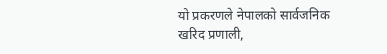यो प्रकरणले नेपालको सार्वजनिक खरिद प्रणाली,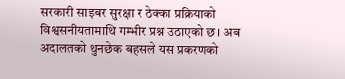सरकारी साइबर सुरक्षा र ठेक्का प्रक्रियाको विश्वसनीयतामाथि गम्भीर प्रश्न उठाएको छ। अब अदालतको थुनछेक बहसले यस प्रकरणको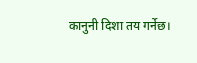कानुनी दिशा तय गर्नेछ।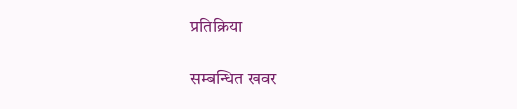प्रतिक्रिया

सम्बन्धित खवर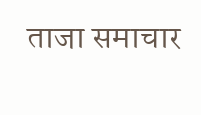ताजा समाचार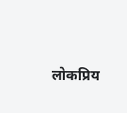लोकप्रिय